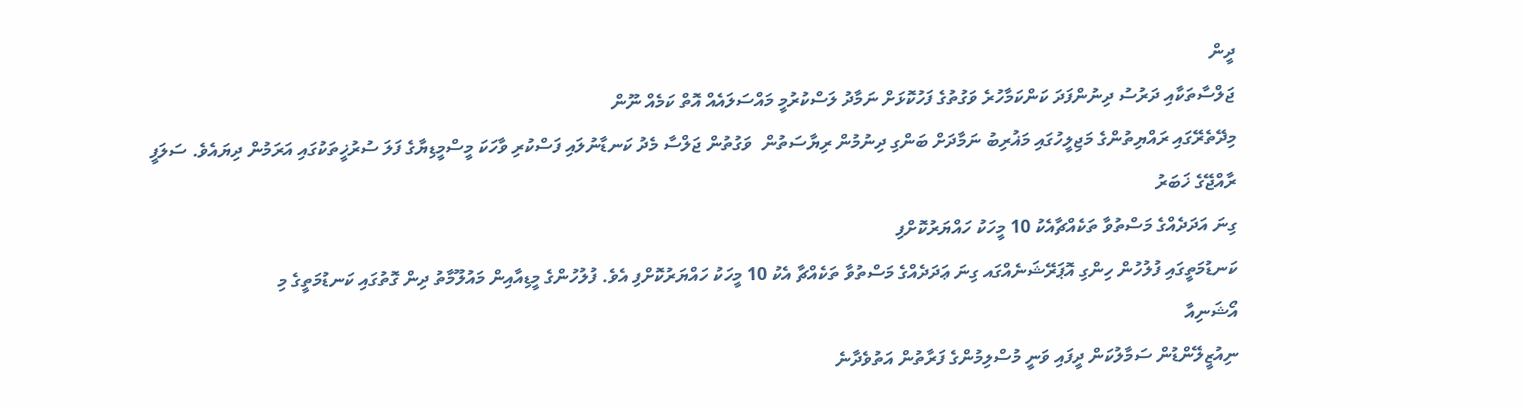ދީން
ޖަލްސާތަކާއި ދަރުސު ދިނުންފަދަ ކަންކަމާހުރެ ވަގުތުގެ ފަހުކޮޅަށް ނަމާދު ލަސްކުރުމީ މައްސަލައެއް އޮތް ކަމެއް ނޫން
މިދޭތެރޭގައި ރައްޔިތުންގެ މަޖިލީހުގައި މަޣުރިބު ނަމާދަށް ބަންގި ދިނުމުން ރިޔާސަތުން  ވަގުތުން ޖަލްސާ މެދު ކަނޑާނުލައި ފަސްކުރި ވާހަކަ މީސްމީޑިޔާގެ ފަލަ ސުރުޚީތަކުގައި އަރަމުން ދިޔައެވެ. ސަލަފީ
ރާއްޖޭގެ ޚަބަރު
ގިނަ އަދަދެއްގެ މަސްތުވާ ތަކެއްޗާއެކު 10 މީހަކު ހައްޔަރުކޮށްފި
ކަނޑުމަތީގައި ފުލުހުން ހިންގި އޮޕަރޭޝަނެއްގައ ގިނަ ޢަދަދެއްގެ މަސްތުވާ ތަކެއްޗާ އެކު 10 މީހަކު ހައްޔަރުކޮށްފި އެވެ. ފުލުހުންގެ މީޑިއާއިން މައުލޫމާތު ދިން ގޮތުގައި ކަނޑުމަތީގެ މި
އޯޝަނިއާ
ނިއުޒީލޭންޑުން ސަމާލުކަން ދީފައި ވަނީ މުސްލިމުންގެ ފަރާތުން އަތުވެދާނެ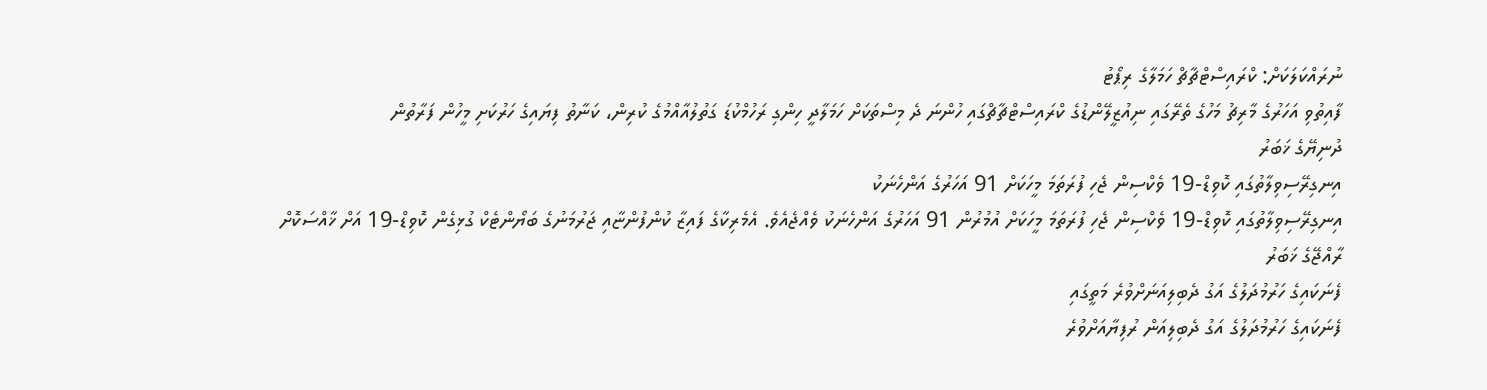ނުރައްކަލަކަށް: ކްރައިސްޓްޗާޗް ހަމަލާގެ ރިޕޯޓު
ފާއިތުވި އަހަރުގެ މާރިޗު މަހުގެ ތެރޭގައި ނިއުޒީލޭންޑުގެ ކްރައިސްޓްޗާޗްގައި ހުންނަ ދެ މިސްތަކަށް ހަމަލާދީ ހިންގި ރަހުމްކުޑަ ގަތުލުއާއްމުގެ ކުރިން، ކަނާތު ފިޔައިގެ ހަރުކަށި މީހުން ފަރާތުން
ދުނިޔޭގެ ޚަބަރު
އިނގިރޭސިވިލާތުގައި ކޮވިޑް-19 ވެކްސިން ޖެހި ފުރަތަމަ މީހަކަށް 91 އަހަރުގެ އަންހެނަކު
އިނގިރޭސިވިލާތުގައި ކޮވިޑް-19 ވެކްސިން ޖެހި ފުރަތަމަ މީހަކަށް އުމުރުން 91 އަހަރުގެ އަންހެނަކު ވެއްޖެއެވެ. އެމެރިކާގެ ފައިޒާ ކުންފުންޏާއި ޖަރުމަނުގެ ބަޔޯންޓެކް ގުޅިގެން ކޮވިޑް-19 އަށް ޚާއްސަކޮށް
ރާއްޖޭގެ ޚަބަރު
ފެނަކައިގެ ހަރުމުދަލުގެ އަގު ދެބިލިއަނަށްވުރެ މަތީގައި
ފެނަކައިގެ ހަރުމުދަލުގެ އަގު ދެބިލިއަން ރުފިޔާއަށްވުރެ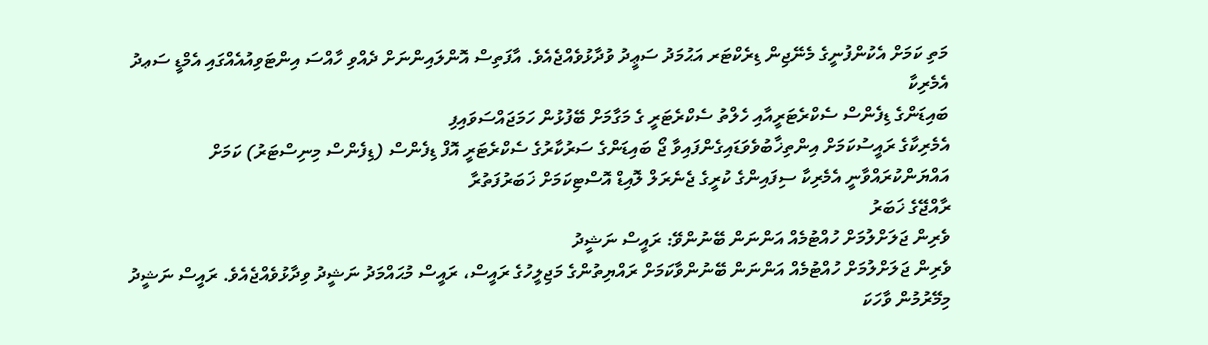މަތި ކަމަށް އެކުންފުނީގެ މެނޭޖިން ޑިރެކްޓަރ އަޙުމަދު ސަޢީދު ވުދާޅުވެއްޖެއެވެ. އާފަތިސް އޮންލައިންނަށް ދެއްވި ހާއްސަ އިންޓަވިއުއެއްގައި އެމްޑީ ސަޢދު
އެމެރިކާ
ބައިޑަންގެ ޑިފެންސް ސެކްރެޓަރީއާއި ހެލްތު ސެކްރެޓަރީ ގެ މަގާމަށް ބޭފުޅުން ހަމަޖައްސަވައިފި
އެމެރިކާގެ ރައީސުކަމަށް އިންތިޚާބުވެވަޑައިގެންފައިވާ ޖޯ ބައިޑަންގެ ސަރުކާރުގެ ސެކްރެޓަރީ އޮފް ޑިފެންސް (ޑިފެންސް މިނިސްޓަރު) ކަމަށް އައްޔަންކުރައްވާނީ އެމެރިކާ ސިފައިންގެ ކުރީގެ ޖެނެރަލް ލޮއިޑް އޮސްޓިކަމަށް ޚަބަރުފަތުރާ
ރާއްޖޭގެ ޚަބަރު
ވެރިން ޖަލަށްލުމަށް ހުއްޓުމެއް އަންނަން ބޭނުންވޭ: ރައީސް ނަޝީދު
ވެރިން ޖަލަށްލުމަށް ހުއްޓުމެއް އަންނަން ބޭނުންވާކަމަށް ރައްޔިތުންގެ މަޖިލީހުގެ ރައީސް، ރައީސް މުޙައްމަދު ނަޝީދު ވިދާޅުވެއްޖެއެވެ. ރައީސް ނަޝީދު މިމޭރުމުން ވާހަކަ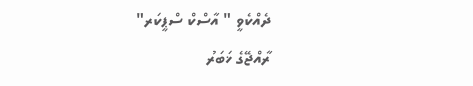ދެއްކެވީ " އާސްކް ސްޕީކަރ"
ރާއްޖޭގެ ޚަބަރު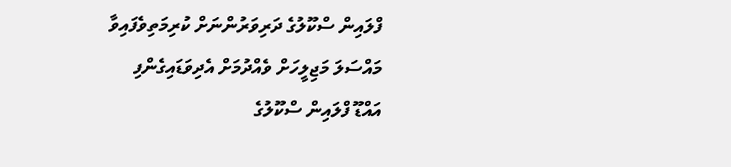ފްލައިން ސްކޫލުގެ ދަރިވަރުންނަށް ކުރިމަތިވެފައިވާ މައްސަލަ މަޖިލީހަށް ވެއްދުމަށް އެދިވަޑައިގެންފި
އައްޑޫ ފްލައިން ސްކޫލުގެ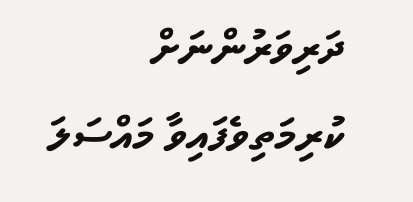ދަރިވަރުންނަށް ކުރިމަތިވެފައިވާ މައްސަލަ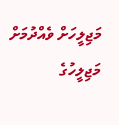މަޖިލީހަށް ވެއްދުމަށް މަޖިލީހުގެ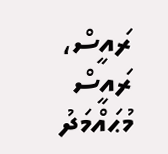ރައީސް، ރައީސް މުޙައްމަދު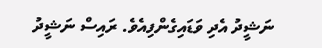ނަޝީދު އެދި ވަޑައިގެންފިއެވެ. ރައިސް ނަޝީދު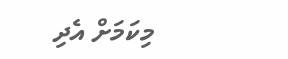މިކަމަށް އެދި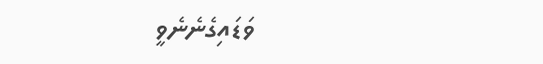ވަޑައިގެނެނެވީ